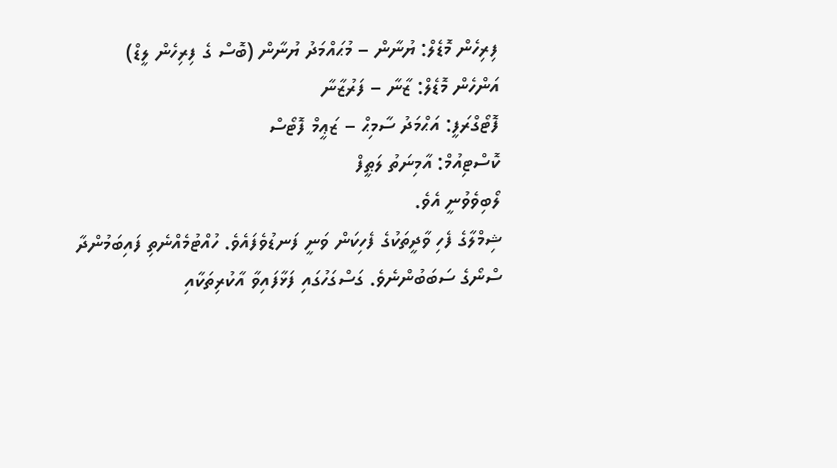ފިރިހެން މޮޑެލް: ޔުނާން – މުޙައްމަދު ޔުނާން (ބޮސް ގެ ފިރިހެން ލީޑް)
އަންހެން މޮޑެލް: ޒާނާ – ފަރުޒާނާ
ފޮޓޯގްރަފީ: އަޙްމަދު ސާމިޙް – ޒަޢީމް ފޮޓޯސް
ކޮސްޓިއުމް: އާމިނަތު ލަޠީފް
ލޯބިވެވުނީ އެވެ.
ޝިމްލާގެ ފެހި ވާދީތަކުގެ ފެހިކަން ވަނީ ފަނޑުވެފައެވެ. ހުއްޓުމެއްނެތި ފައިބަމުންދާ ސްނޯގެ ސަބަބުންނެވެ. ގަސްގަހުގައި ފަޅާފައިވާ އާކުރިތަކާއި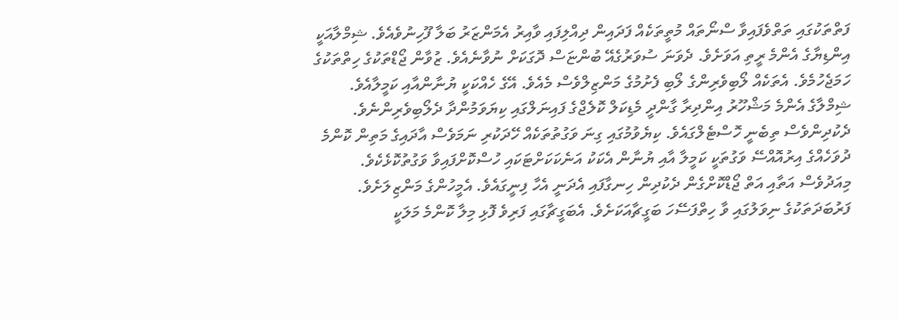ފަތްތަކުގައި ތަތްވެފައިވާ ސްނޯތައް މުތީތަކެއް ފަދައިން ދިއްލިފައި ވާއިރު އެމަންޒަރު ބަލާ ފޫހިނުވެއެވެ. ޝިމްލާއަކީ އިންޑިޔާގެ އެންމެ ރީތި އަވަށެވެ. ދެވަނަ ސުވަރުގެއޭ ބުންޏަސް ދޮގަކަށް ނުވާނެއެވެ. ޒުވާން ޖޯޑްތަކުގެ ހިތްތަކުގެ ހަމަޖެހުމެވެ. އެތަކެއް ލޯބިވެރިންގެ ލޯބި ފެށުމުގެ މަންޒިލްވެސް މެއެވެ. އޭގެ ހެއްކަކީ ޔުނާންއާއި ކަމީލާއެވެ. ޝިމްލާގެ އެންމެ މަޝްހޫރު އިންދިރާ ގާންދީ މެޑިކަލް ކޮލެޖްގެ ފައިނަލްގައި ކިޔަވަމުންދާ ދެލޯބިވެރިންނެވެ. ދެކުދިންވެސް ތިބެނީ ހޮސްޓެލްގައެވެ. ކިޔެވުމުގައި ގިނަ ވަގުތުތަކެއް ހޭދަކުރި ނަމަވެސް އާދައިގެ މަތިން ކޮންމެ ދުވަހެއްގެ އިރުއޮއްސޭ ވަގުތަކީ ކަމީލާ އާއި ޔުނާން އެކަކު އަނެކަކަށްޓަކައި ހުސްކޮށްފައިވާ ވަގުތުކޮޅެކެވެ. މިއަދުވެސް އަތާއި އަތް ޖޯޑްކޮށްގެން ދެކުދިން ހިނގާފައި އެދަނީ އެހާ ފިނީގައެވެ. އެމީހުންގެ މަންޒިލަށެވެ. ފަރުބަދަތަކުގެ ނިވަލުގައި ވާ ހިތްފަސޭހަ ބަގީޗާއަކަށެވެ. އެބަގީޗާގައި ފަރިވެ ފޮޅި މިލާ ކޮންމެ މަލަކީ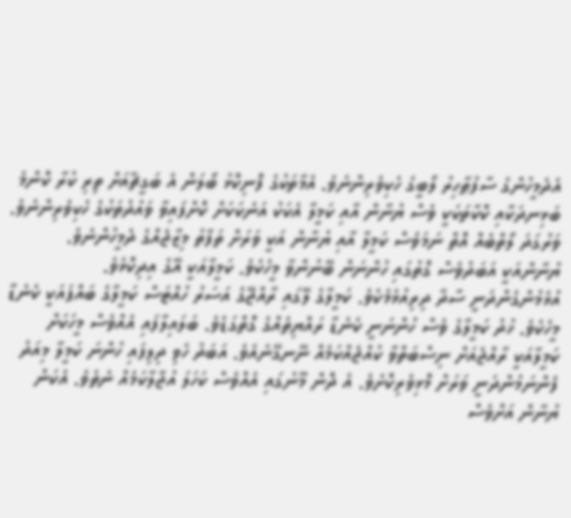އެދެމީހުންގެ ސާފުޠާހިރު ލޯބީގެ ހެކިވެރިންނެވެ. އެމާތަކުގެ ފޮނިކޮޅު ބޯލަން އެ ބަގީޗާއަށް ތިރި ކުރާ ކޮންމެ ބަޅިނދަކާއި ކޮކާތަކަކީ ވެސް ޔުނާން އާއި ކަމީލާ އެކަކު އަނެކަކަށް ކޮށްފައިވާ ވައުދުތަކުގެ ހެކިވެރިންނެވެ.
ވަރުގަދަ ލޯތްބެއް އޮތް ނަމަވެސް ކަމީލާ އާއި ޔުނާން އަކީ ވަރަށް ތަފާތު މިޒާޖެއްގެ ދެމީހުންނެވެ. ޔުނާންއަކީ އަބަދުވެސް ގޮތުގައި ހުންނަން ބޭނުންވާ މީހެކެވެ. ކަމީލާއަކީ އޭގެ އިދިކޮޅެވެ. އުޅެމުންގެންދަނީ ސާދާ ދިރިއުޅެމެކެވެ. ކަމީލާގެ ލޭގައި ރާއްޖޭގެ އަސަރު ހުއްޓަސް ކަމީލާގެ ބައްޕައަކީ ކެނެޑާ މީހެކެވެ. ޚުދު ކަމީލާގެ ވެސް ހުންނަނީ ކެނެޑާ ރައްޔިތެއްގެ ގޮތްގަޑެވެ. ބަލައިލާފައި އެއްވެސް މީހަކަށް ކަމީލާއަކީ ރާއްޖެއަށް ނިސްބަތްވާ ކުއްޖެއްކަމެއް ނޭނގޭނެއެވެ. އަބަދު ހެވި ދިލިފައި ހުންނަ ކަމީލާ މިއަދު ފެންނަމުންދަނީ ވަރަށް މޮޅިވެރިކޮށެވެ. އެ ދޮން މޫނުގައި އެއްވެސް ކަހަލަ އުޖާލާކަމެއް ނެތެވެ. އެކަން ޔުނާން އަށްވެސް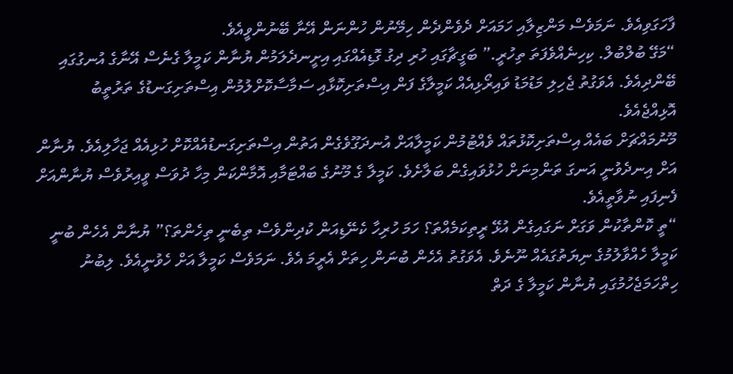ފާހަގަވިއެވެ. ނަމަވެސް މަންޒިލާއި ހަމައަށް ދެވެންދެން ހިމޭނުން ހުންނަން އޭނާ ބޭނުންވީއެވެ.
“މަގޭ ބުލްބުލް. ކިހިނެއްވެފަތަ ތިހުރީ.” ބަގީޗާގައި ހުރި ދިގު ގޮޑިއެއްގައި އިށީނދެލަމުން ޔުނާން ކަމީލާ ގެނެސް އޭނާގެ އުނގުގައި ބޭންދިއެވެ. އެވަގުތު ޖެހިލި މަޑުމަޑު ވައިރޯޅިއެއް ކަމީލާގެ ފަން އިސްތަށިކޮޅާއި ސަމާސާކޮށްލުމުން އިސްތަށިގަނޑުގެ ތަރުތީބު އޮޅިއްޖެއެވެ.
މޫނުމައްޗަށް ބައެއް އިސްތަށިކޮޅުތައް ވެއްޓުމުން ކަމީލާއަށް އުނދަގޫވެގެން އަތުން އިސްތަށިގަނޑުއެއްކޮށް ހުޅިއެއް ޖަހާލިއެވެ. ޔުނާން އަށް އިނދެވުނީ އަނގަ ތަންމިނަށް ހުޅުވައިގެން ބަލާށެވެ. ކަމީލާ ގެ މޫނުގެ ބައްޓަމާއި އޮމާންކަން މިހާ ދުވަސް ވީއިރުވެސް ޔުނާންއަށް ފެނިފައި ނުވާތީއެވެ.
“ތީ ކޮންތާކުން ވަގަށް ނަގައިގެން އުޅޭ ރީތިކަމެއްތަ؟ ހަމަ ހުރިހާ ކެނޭޑިއަން ކުދިންވެސް ތިބެނީ ތިހެންތަ؟” ޔުނާން އެހެން ބުނީ ކަމީލާ ހެއްވާލުމުގެ ނިޔަތުގައެއް ނޫނެވެ. އެވަގުތު އެހެން ބުނަން ހިތަށް އެރީމަ އެވެ. ނަމަވެސް ކަމީލާ އަށް ހެވުނީއެވެ. ލިބުނު ހިތްހަމަޖެހުމުގައި ޔުނާން ކަމީލާ ގެ ދަތް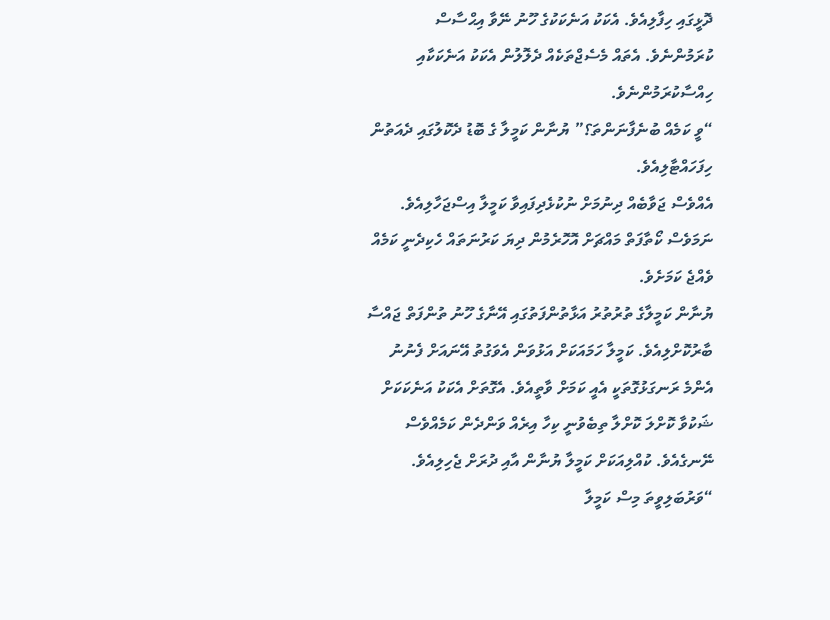ދޮޅީގައި ހިފާލިއެވެ. އެކަކު އަނެކަކުގެ ހޫނު ނޭވާ އިޙްސާސް ކުރަމުންނެވެ. އެތައް މެސެޖްތަކެއް ދެލޮލުން އެކަކު އަނެކަކާއި ހިއްސާކުރަމުންނެވެ.
“ވީ ކަމެއް ބުނެފާނަންތަ؟” ޔުނާން ކަމީލާ ގެ ބޮޑު ދެކޮލުގައި ދެއަތުން ހިފަހައްޓާލިއެވެ.
އެއްވެސް ޖަވާބެއް ދިނުމަށް ނުކުޅެދިފައިވާ ކަމީލާ އިސްޖަހާލިއެވެ. ނަމަވެސް ކޯތާފަތް މައްޗަށް އޮހޮރެމުން ދިޔަ ކަރުނަތައް ހެކިދެނީ ކަމެއް ވެއްޖެ ކަމަށެވެ.
ޔުނާން ކަމީލާގެ ތުރުތުރު އަޅާތުންފަތުގައި އޭނާގެ ހޫނު ތުންފަތް ޖައްސާ ބާރުކޮށްލިއެވެ. ކަމީލާ ހަމައަކަށް އަޅުވަން އެވަގުތު އޭނައަށް ފެނުނު އެންމެ ރަނގަޅުގޮތަކީ އެއީ ކަމަށް ވާތީއެވެ. އެގޮތަށް އެކަކު އަނެކަކަށް ޝަކުވާ ކޮށްލަ ކޮށްލާ ތިބެވުނީ ކިހާ އިރެއް ވަންދެން ކަމެއްވެސް ނޭނގެއެވެ. ކުއްލިއަކަށް ކަމީލާ ޔުނާން އާއި ދުރަށް ޖެހިލިއެވެ.
“ވަރުބަލިވީތަ މިސް ކަމީލާ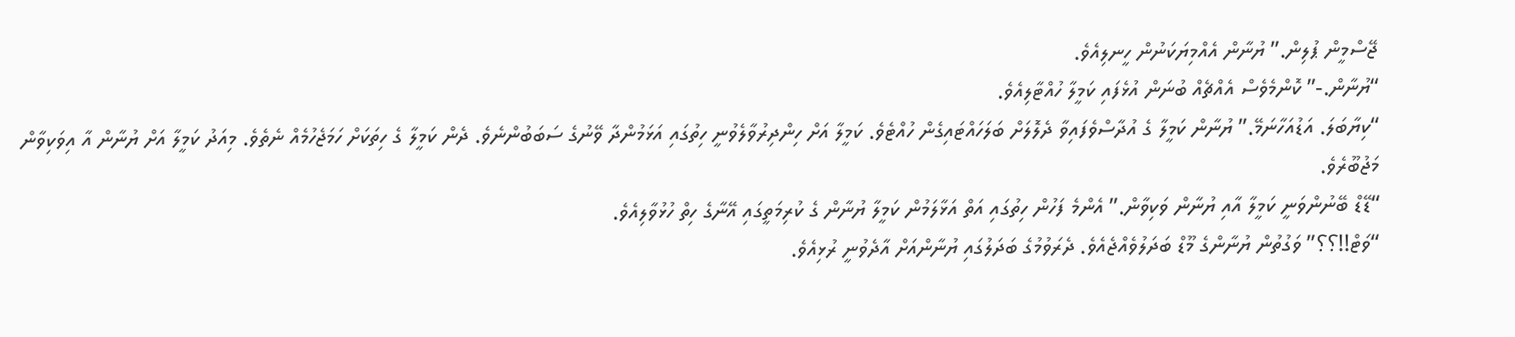ޖޭސްމީން ޕުލިން.” ޔުނާން އެއްމިޔަކަނުން ހީނލިއެވެ.
“ޔުނާން.-” ކޮންމެވެސް އެއްޗެއް ބުނަން އުޅެފައި ކަމީލާ ހުއްޓާލިއެވެ.
“ކިޔާބަލަ. އަޑުއަހާނަމޭ.” ޔުނާން ކަމީލާ ގެ އުދާސްވެފައިވާ ދެލޮލަށް ބަލަހައްޓައިގެން ހުއްޓެވެ. ކަމީލާ އަށް ހިންދިރުވާލެވުނީ ހިތުގައި އަޅަމުންދާ ވޭނުގެ ސަބަބުންނެވެ. ދެން ކަމީލާ ގެ ހިތަކަށް ހަމަޖެހުމެއް ނެތެވެ. މިއަދު ކަމީލާ އަށް ޔުނާން އާ އިވަކިވާން މަޖުބޫރެވެ.
“ޑޭޑް ބޭނުންވަނީ ކަމީލާ އާއި ޔުނާން ވަކިވާން.” އެންމެ ފަހުން ހިތުގައި އަތް އަޅާލަމުން ކަމީލާ ޔުނާން ގެ ކުރިމަތީގައި އޭނާގެ ހިތް ހުޅުވާލިއެވެ.
“ވަޓް!!؟؟” ވަގުތުން ޔުނާންގެ މޫޑް ބަދަލުވެއްޖެއެވެ. ދެރަވުމުގެ ބަދަލުގައި ޔުނާންއަށް އާދެވުނީ ރުޅިއެވެ.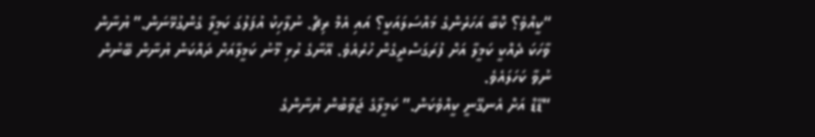“ކީއްވެ؟ ކޮބާ އަހަރެންގެ މައްސަލައަކީ؟ އައި އެމް ރިޗް. ނުލާހިކު އުފަލުގަ ކަމީލާ ގެންގުޅޭނަން.” ޔުނާން ވާހަކަ ދެއްކީ ކަމީލާ އަށް ފުރަގަސްދީގެން ހުރެއެވެ. އޭނާގެ ރުޅި މޫނު ކަމީލާއަށް ދައްކަން ޔުނާން ބޭނުން ނުވާ ކަހަލައެވެ.
“ޑޭޑް އަށް އެނގޭނީ ކީއްވެކަން.” ކަމީލާގެ ޖަވާބުން ޔުނާންގެ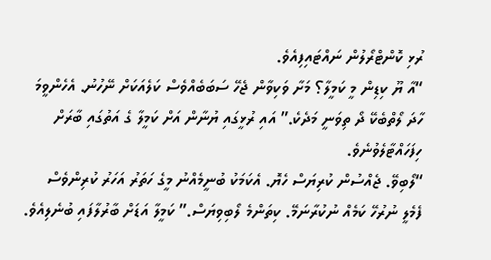ރުޅި ކޮންޓްރޯލުން ނައްޓައިފިއެވެ.
“އާ ޔޫ ކިޑިން މީ ކަމީލާ؟ މަށާ ވަކިވާން ޖެހޭ ސަބަބެއްވެސް ކަލެއަކަށް ނޭހުނު. އެހެންވީމަ ހާދަ ލޯތްބެކޭ ދޯ ތިވަނީ މަދެކެ.” އައި ރުޅީގައި ޔުނާން އަށް ކަމީލާ ގެ އަތުގައި ބާރަށް ހިފަހައްޓާލެވުނެވެ.
“ލޯބިވޭ. ޖެއްސުން ކުރިޔަސް ހެޔޮ. އެކަމަކު ބުނީމެއްނު މީގެ ހަތަރު އަހަރު ކުރިންވެސް ފެމެލީ ނުރުހޭ ކަމެއް ނުކުރާނަމޭ. ކިތަންމެ ލޯބިވިޔަސް.” ކަމީލާ އަޑަށް ބާރުލާފައި ބުނެލިއެވެ.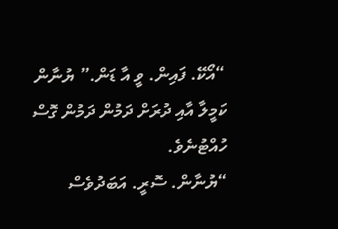“އޯކޭ. ފައިން. ވީ އާ ޑަން.” ޔުނާން ކަމީލާ އާއި ދުރަށް ދަމުން ދަމުން ގޮސް ހުއްޓުނެވެ.
“ޔުނާން. ސޮރީ. އަބަދުވެސް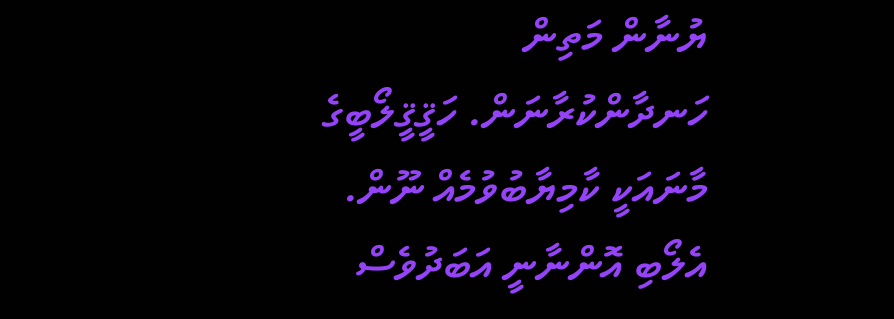ޔުނާން މަތިން ހަނދާންކުރާނަން. ހަޤީޤީލޯބީގެ މާނައަކީ ކާމިޔާބުވުމެއް ނޫން. އެލޯބި އޮންނާނީ އަބަދުވެސް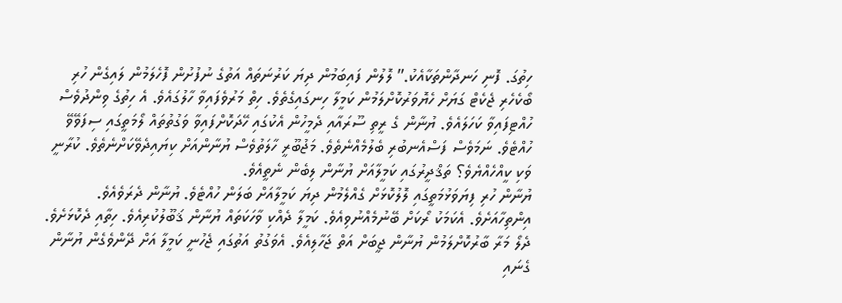ހިތުގަ. ފޮނި ހަނދާންތަކާއެކު.” ލޮލުން ފައިބަމުން ދިޔަ ކަރުނަތައް އަތުގެ ނުފުށުން ފޮހެލަމުން ލައިގެން ހުރި ބޯކެހެރި ޖެކެޓް ގަޔަށް ހެޔޮވަރުކޮށްލަމުން ކަމީލާ ހިނގައިގެތެވެ. ހިތް މަރުވެފައިވާ ހާލުގައެވެ. އެ ހިތުގެ ވިންދުވެސް ހުއްޓިފައިވާ ކަހަލައެވެ. ޔުނާން ގެ ރީތި ސޫރައާއި ދެމީހުން އެކުގައި ހޭދަކޮށްފައިވާ ވަގުތުތައް ލޯމަތީގައި ސިފަވޭވޭ ހުއްޓެވެ. ނަމަވެސް ފަސްއެނބުރި ބެލުމެއްނެތެވެ. މަޖުބޫރީ ހާލަތުވެސް ޔުނާންއަށް ކިޔައިދެވޭކަށްނެތެވެ. ކުރާނީ ވަކި ކީއްހެއްޔެވެ؟ ތަޤްދީރުގައި ކަމީލާއަށް ޔުނާން ލިބެން ނެތީއެވެ.
ޔުނާން ހުރި ފިޔަވަޅުމަތީގައި ލޮލުކޮޅަށް ގެއްލެމުން ދިޔަ ކަމީލާއަށް ބަލަން ހުއްޓެވެ. ޔުނާން ދެރަވެއެވެ. އިންތިހާއަށެވެ. އެކަމަކު ރޯކަށް ބޭނުމެއްނުވިއެވެ. ކަމީލާ ދެއްކި ވާހަކަތައް ޔުނާން ޤަބޫލުކުރިއެވެ. ހިތާއި ދެކޮޅަށެވެ.
ދެލޯ މަރާ ބާރުކޮށްލަމުން ޔުނާން ޖީބަށް އަތް ޖަހާލިއެވެ. އެވަގުތު އަތުގައި ޖެހުނީ ކަމީލާ އަށް ދޭންވެގެން ޔުނާން ގެނައި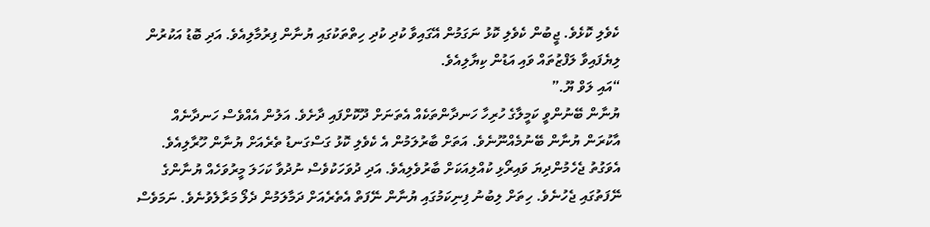ކެވެލި ކޮޅެވެ. ޖީބުން ކެވެލި ކޮޅު ނަގަމުން އޭގައިވާ ކުދި ކުދި ހިތްތަކުގައި ޔުނާން ފިރުމާލިއެވެ. އަދި ބޮޑު އަކުރުން ލިޔެފައިވާ ލަފްޒުތައް ވައި އަޑުން ކިޔާލިއެވެ.
“އައި ލަވް ޔޫ.”
ޔުނާން ބޭނުންވީ ކަމީލާގެ ހުރިހާ ހަނދާންތަކެއް އެތަނަށް ދޫކޮށްފައި ދާށެވެ. އަލުން އެއްވެސް ހަނދާނެއް އާކުރަން ޔުނާން ބޭނުމެއްނޫނެވެ. އަތަށް ބާރުލަމުން އެ ކެވެލި ކޮޅު ގަސްގަނޑު ތެރެއަށް ޔުނާން ހޫރާލިއެވެ. އެވަގުތު ޖެހެމުންދިޔަ ވައިރޯޅި ކުއްލިއަކަށް ބާރުވެލިއެވެ. އަދި ދުވަހަކުވެސް ނުދުވާ ކަހަލަ މީރުވަހެއް ޔުނާންގެ ނޭފަތުގައި ޖެހުނެވެ. ހިތަށް ލިބުނު ފިނިކަމުގައި ޔުނާން ނޭފަތް އެތެރެއަށް ދަމާލަމުން ދެލޯ މަރާލެވުނެވެ. ނަމަވެސް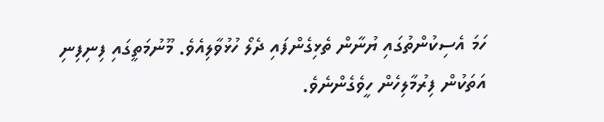ހަމަ އެސިކުންތުގައި ޔުނާން ތެޅިގެންފައި ދެލޯ ހުޅުވާލިއެވެ. މޫނުމަތީގައި ފިނިފިނި އަތަކުން ފިރުމާލިހެން ހީވެގެންނެވެ.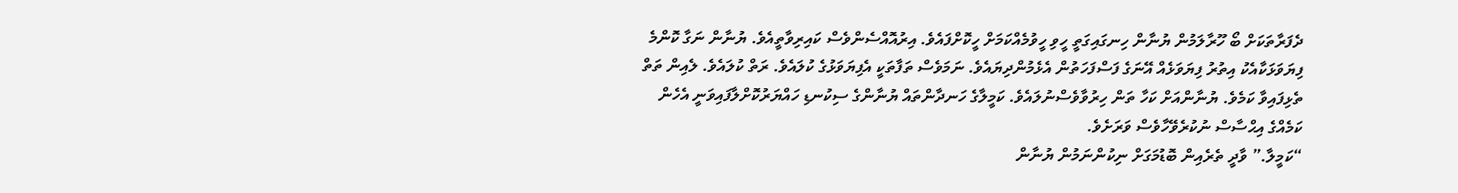ދެފަރާތަކަށް ބޯ ހޫރާލަމުން ޔުނާން ހިނގައިގަތީ ހީވި ހީވުމެއްކަމަށް ހީކޮށްފައެވެ. އިރުއޮއްސެންވެސް ކައިރިވާތީއެވެ. ޔުނާން ނަގާ ކޮންމެ ފިޔަވަޅަކާއެކު އިތުރު ފިޔަވަޅެއް އޭނަގެ ފަސްފަހަތުން އެޅެމުންދިޔައެވެ. ނަމަވެސް ތަފާތަކީ އެފިޔަވަޅުގެ ކުލައެވެ. ރަތް ކުލައެވެ. ލެއިން ތަތް ތެޅިފައިވާ ކަމެވެ. ޔުނާންއަށް ކަހާ ތަން ހިރުވާވެސްނުލައެވެ. ކަމީލާގެ ހަނދާންތައް ޔުނާންގެ ސިކުނޑި ހައްޔަރުކޮށްލާފައިވަނީ އެހެން ކަމެއްގެ އިޙްސާސް ނުކުރެވޭހާވެސް ވަރަށެވެ.
“ކަމީލާ.” ވާދީ ތެރެއިން ބޮޑުމަގަށް ނިކުންނަމުން ޔުނާން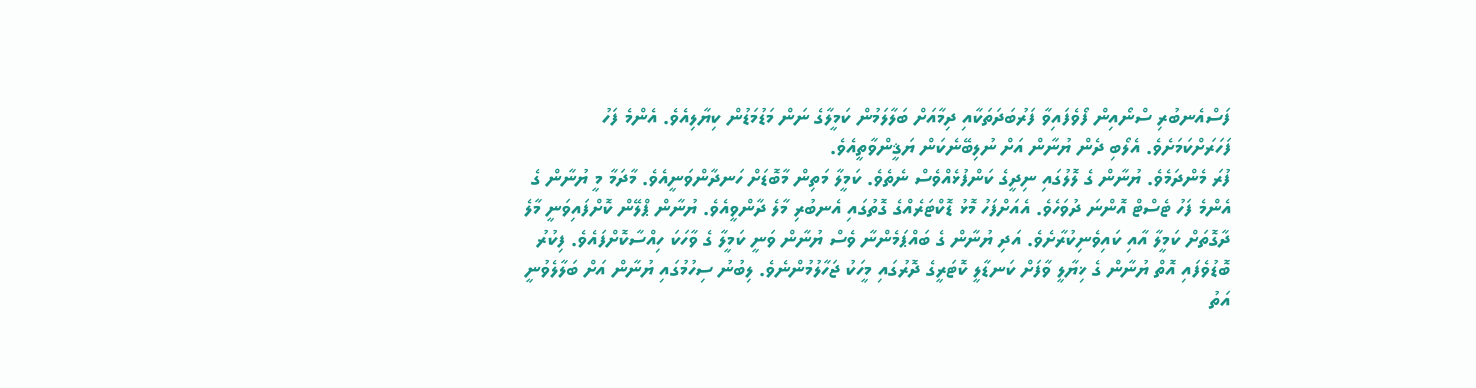ފަސްއެނބުރި ސްނޯއިން ފޯވެފައިވާ ފަރުބަދަތަކާއި ދިމާއަށް ބަލާލަމުން ކަމީލާގެ ނަން މަޑުމަޑުން ކިޔާލިއެވެ. އެންމެ ފަހު ފަހަރަށްކަމަށެވެ. އެލޯބި ދެން ޔުނާން އަށް ނުލިބޭނެކަން ޔަޤީންވާތީއެވެ.
ފުރަ މެންދަމެވެ. ޔުނާން ގެ ލޮލުގައި ނިދީގެ ކަންފުޅެއްވެސް ނެތެވެ. ކަމީލާ މަތިން މާބޮޑަށް ހަނދާންވަނީއެވެ. މާދަމާ މީ ޔުނާން ގެ އެންމެ ފަހު ޓެސްޓް އޮންނަ ދުވަހެވެ. އެއަށްފަހު މޮޅު ޑޮކްޓަރެއްގެ ގޮތުގައި އެނބުރި މާލެ ދާންވީއެވެ. ޔުނާން ޕްލޭން ކޮށްފައިވަނީ މާލެ ދާގޮތަށް ކަމީލާ އާއި ކައިވެނިކުރާށެވެ. އަދި ޔުނާން ގެ ބައްޕަމެންނާ ވެސް ޔުނާން ވަނީ ކަމީލާ ގެ ވާހަކަ ހިއްސާކޮށްފައެވެ. ފިކުރު ބޮޑުވެފައި އޮތް ޔުނާން ގެ ޚިޔާލީ ވާފަށް ކަނޑާލީ ކޮޓަރީގެ ދޮރުގައި މީހަކު ޖަހާލުމުންނެވެ. ލިބުނު ސިހުމުގައި ޔުނާން އަށް ބަލާލެވުނީ އަތު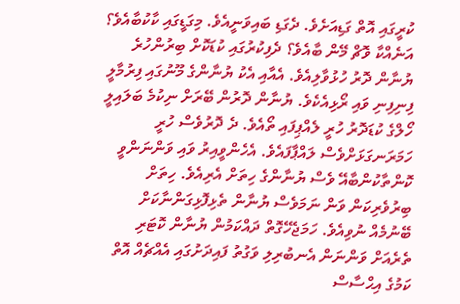ކުރީގައި އޮތް ގަޑިއަށެވެ. ދެގަޑި ބައިވަނީއެވެ. މިގަޑީގައި ކާކުބާއެވެ؟ އަނެއްކާ ވޮޗް މޭން ބާއެވެ؟ ދެފިކުރުގައި ކުޑަކޮށް ބިރުންހުރެ ޔުނާން ދޮރު ހުޅުވާލިއެވެ. އެއާއި އެކު ޔުނާންގެ މޫނުގައި ފިރުމާލީ ފިނިފިނި ވައި ރޯޅިއެކެވެ. ޔުނާން ދޮރުން ބޭރަށް ނިކުމެ ބަލައިލީ ހޯލްގެ ކުޑަދޮރު ހުރީ ލެއްޕިފައި ތޯއެވެ. ދެ ދޮރުވެސް ހުރީ ހަމަރަނގަޅަށްވެސް ލައްޕާފައެވެ. އެހެންވީއިރު ވައި ވަންނަންވީ ކޮންތާކުންބާއޭ ވެސް ޔުނާންގެ ހިތަށް އެރިއެވެ. ހިތަށް ބިރުވެރިކަން ވަން ނަމަވެސް ޔުނާން ތެޅިފޮޅިގަންނާކަށް ބޭނުމެއް ނުވިއެވެ. ހަމަޖެހޭގޮތް ދައްކަމުން ޔުނާން ކޮޓަރި ތެރެއަށް ވަންނަން އެނބުރިލި ވަގުތު ފައިދަށުގައި އެއްޗެއް އޮތް ކަމުގެ އިޙްސާސް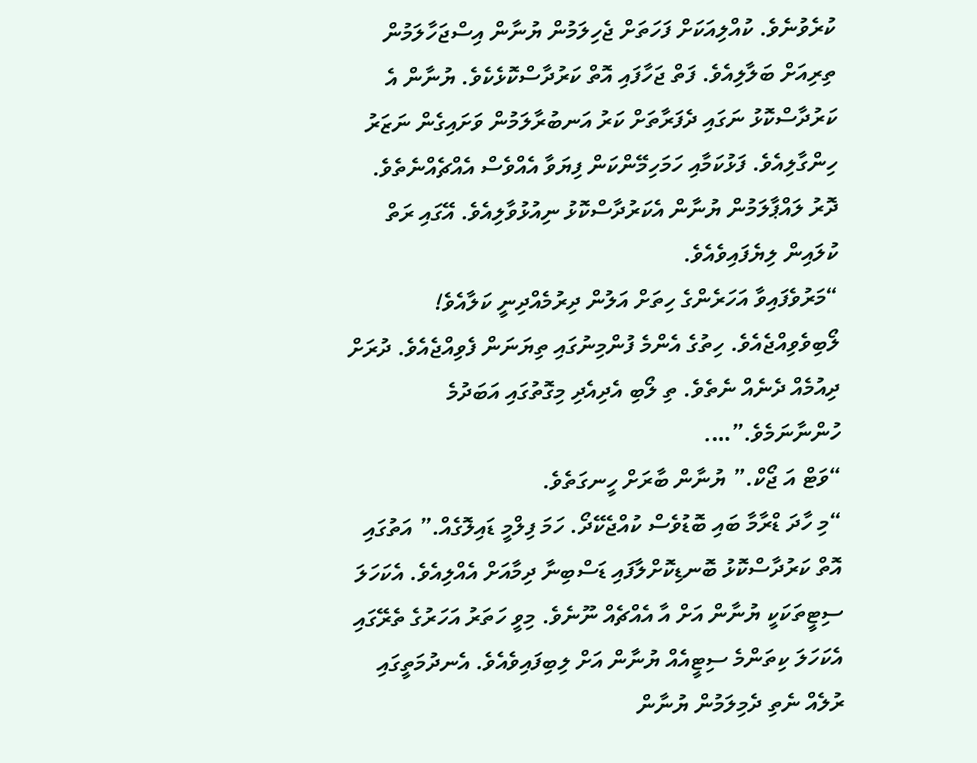ކުރެވުނެވެ. ކުއްލިއަކަށް ފަހަތަށް ޖެހިލަމުން ޔުނާން އިސްޖަހާލަމުން ތިރިއަށް ބަލާލިއެވެ. ފަތް ޖަހާފައި އޮތް ކަރުދާސްކޮޅެކެވެ. ޔުނާން އެ ކަރުދާސްކޮޅު ނަގައި ދެފަރާތަށް ކަރު އަނބުރާލަމުން ވަށައިގެން ނަޒަރު ހިންގާލިއެވެ. ފަޅުކަމާއި ހަމަހިމޭންކަން ފިޔަވާ އެއްވެސް އެއްޗެއްނެތެވެ.
ދޮރު ލައްޕާލަމުން ޔުނާން އެކަރުދާސްކޮޅު ނިއުޅުވާލިއެވެ. އޭގައި ރަތް ކުލައިން ލިޔެފައިވެއެވެ.
“މަރުވެފައިވާ އަހަރެންގެ ހިތަށް އަލުން ދިރުމެއްދިނީ ކަލާއެވެ!
ލޯބިވެވިއްޖެއެވެ. ހިތުގެ އެންމެ ފުންމިނުގައި ތިޔަނަން ފެވިއްޖެއެވެ. ދުރަށް ދިއުމެއް ދެނެއް ނެތެވެ. ތި ލޯބި އެދިއެދި މިގޮތުގައި އަބަދުމެ ހުންނާނަމެވެ.”….
“ވަޓް އަ ޖޯކް.” ޔުނާން ބާރަށް ހީނގަތެވެ.
“މި ހާދަ ޑްރާމާ ބައި ބޮޑުވެސް ކުއްޖެކޭދޯ. ހަމަ ފިލްމީ ޑައިލޮގެއް.” އަތުގައި އޮތް ކަރުދާސްކޮޅު ބޮނޑިކޮށްލާފައި ޑަސްބިނާ ދިމާއަށް އެއްލިއެވެ. އެކަހަލަ ސިޓީތަކަކީ ޔުނާން އަށް އާ އެއްޗެއް ނޫނެވެ. މިވީ ހަތަރު އަހަރުގެ ތެރޭގައި އެކަހަލަ ކިތަންމެ ސިޓީއެއް ޔުނާން އަށް ލިބިފައިވެއެވެ. އެނދުމަތީގައި ރުލެއް ނެތި ދެމިލަމުން ޔުނާން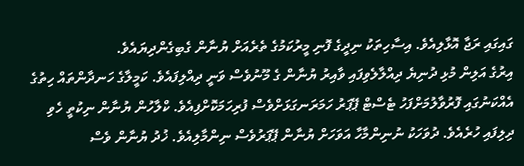ގައިގައި ރަޖާ އޮޅާލިއެވެ. އިސާހިތަކު ނިދީގެ ފޮނި މީރުކަމުގެ ތެރެއަށް ޔުނާން ގެބިގެންދިޔައެވެ.
އިރުގެ އަލިން މުޅި ދުނިޔެ ދިއްލާލެވިފައި ވާއިރު ޔުނާން ގެ މޫނުވެސް ވަނީ ދިއްލިފައެވެ. ކަމީލާގެ ހަނދާންތައް ހިތުގެ އެއްކަނުގައި ފޮރުވާލުމަށްފަހު ޓެސްޓް ޕޭޕަރު ހަމަރަނގަޅަށްވެސް ފުރިހަމަކޮށްފިއެވެ. ކްލާހުން ޔުނާން ނިކުތީ ހެވި ދިލިފައި ހުރެއެވެ. ދުވަހަކު ނުނިންމާހާ އަވަހަށް ޔުނާން ޕޭޕަރުވެސް ނިންމާލިއެވެ. ޚުދު ޔުނާން ވެސް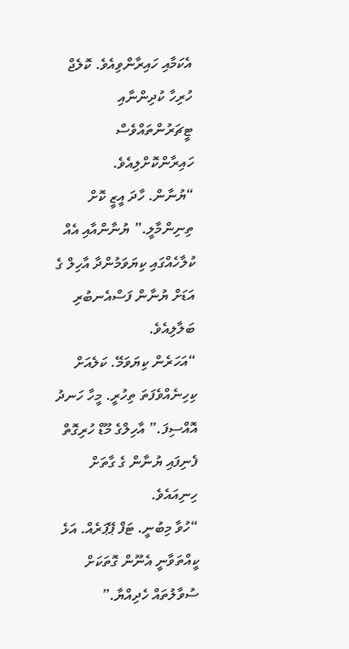އެކަމާއި ހައިރާންވިއެވެ. ކޮލެޖް ހުރިހާ ކުދިންނާއި ޓީޗަރުންތައްވެސް ހައިރާންކޮށްލިއެވެ.
“ޔުނާން. ހާދަ އީޒީ ކޮށް ތިނިންމާލީ.” ޔުނާންއާއި އެއް ކުލާހެއްގައި ކިޔަވަމުންދާ އާހިލް ގެ އަޑަށް ޔުނާން ފަސްއެނބުރި ބަލާލިއެވެ.
“އަހަރެން ކިޔަވަމޭ. ކަލެއަށް ކިހިނެއްވެފަތަ ތިހުރީ. މީހާ ހަނދު އޮއްސިފަ.” އާހިލްގެ މޫޑް ހުރިގޮތް ފެނިފައި ޔުނާން ގެ ގާތަށް ހިނިއައެވެ.
“ހުވާ މިބުނީ. ޓަފް ޕޭޕަރެއް. އަޅެ ކީއްތަވާނީ އެނޫން ގޮތަކަށް ސުވާލުތައް ހެދިއްޔާ.”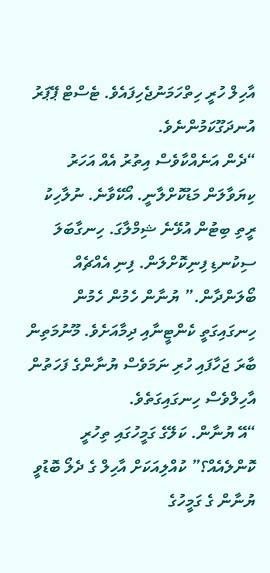އާހިލް ހުރީ ހިތްހަމަނުޖެހިފައެވެ. ޓެސްޓް ޕޭޕަރު އުނދަގޫކަމުންނެވެ.
“ދެން އަނެއްކާވެސް އިތުރު އެއް އަހަރު ކިޔަވާލަން މަޑުކޮށްލާނީ. އޯކޭވާނެ. ނުލާހިކު ރީތި ބިޓުން އުޅޭނެ ޝިމްލާގަ. ހިނގާބަލަ ސިކުނޑި ފިނިކޮށްލަން. ފިނި އެއްޗެއް ބޯލަންދާން.” ޔުނާން ހެމުން ހެމުން ހިނގައިގަތީ ކެންޓީނާއި ދިމާއަށެވެ. މޫނުމަތިން ބާރަ ޖަހާފައި ހުރި ނަމަވެސް ޔުނާންގެ ފަހަތުން އާހިލްވެސް ހިނގައިގަތެވެ.
“އޭ ޔުނާން. ކަލޭގެ ގަމީހުގައި ތިހުރީ ކޮންލެއެއް؟” ކުއްލިއަކަށް އާހިލް ގެ ދެލޯ ބޮޑުވީ ޔުނާން ގެ ގަމީހުގެ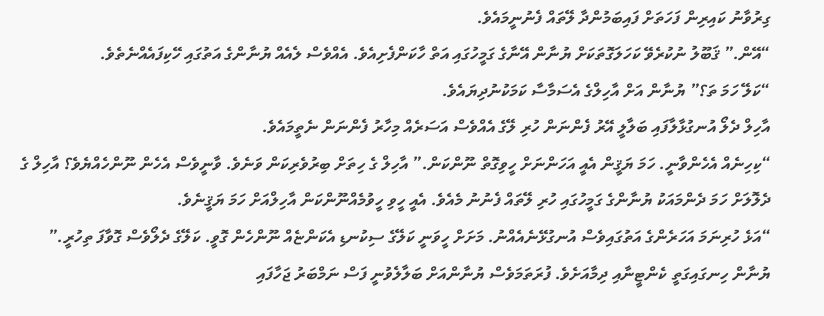ގިރުވާނު ކައިރިން ފަހަތަށް ފައިބަމުންދާ ލޭތައް ފެނުނީމައެވެ.
“އޭން.” ޤަބޫލު ނުކުރެވޭ ކަހަލަގޮތަކަށް ޔުނާން އޭނާގެ ގަމީހުގައި އަތް ހާކަންފެށިއެވެ. އެއްވެސް ލެއެއް ޔުނާންގެ އަތުގައި ހޭކިފައެއްނެތެވެ.
“ކަލޭ ހަމަ ތަ؟” ޔުނާން އަށް އާހިލްގެ އެސަމާސާ ކަމަކުނުދިޔައެވެ.
އާހިލް ދެލޯ އުނގުޅާލާފައި ބަލާލީ އޭރު ފެންނަން ހުރި ލޭގެ އެއްވެސް އަސަރެއް މިހާރު ފެންނަން ނެތީމައެވެ.
“ކިހިނެއް އެހެންވާނީ. ހަމަ ޔަޤީން އެއީ އަހަންނަށް ހީވިގޮތް ނޫންކަން.” އާހިލް ގެ ހިތަށް ބިރުވެރިކަން ވަނެވެ. ވާނީވެސް އެހެން ނޫންހެއްޔެވެ؟ އާހިލް ގެ ދެލޮލަށް ހަމަ ދެންމައަކު ޔުނާންގެ ގަމީހުގައި ހުރި ލޭތައް ފެނުނު މެއެވެ. އެއީ ހީވި ހީވުމެއްނޫންކަން އާހިލްއަށް ހަމަ ޔަޤީނެވެ.
“އަޅެ ހުރިނަމަ އަހަރެންގެ އަތުގައިވެސް އުނގުޅޭނެއެއްނު. މަށަށް ހީވަނީ ކަލޭގެ ސިކުނޑި އެކަންޏެއް ނޫންހެން ގޮވީ. ކަލޭގެ ދެލޯވެސް ގޮވާފަ ތިހުރީ.” ޔުނާން ހިނގައިގަތީ ކެންޓީނާއި ދިމާއަށެވެ. ފުރަތަމަވެސް ޔުނާންއަށް ބަލާލެވުނީ ފަސް ނަމްބަރު ޖަހާފައި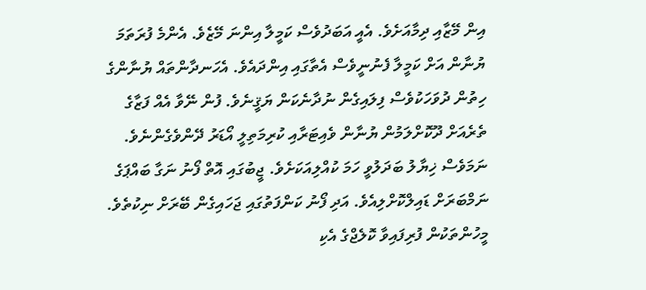އިން މޭޒާއި ދިމާއަށެވެ. އެއީ އަބަދުވެސް ކަމީލާ އިންނަ މޭޒެވެ. އެންމެ ފުރަތަމަ ޔުނާން އަށް ކަމީލާ ފެނުނީވެސް އެތާގައި އިންދައެވެ. އެހަނދާންތައް ޔުނާންގެ ހިތުން ދުވަހަކުވެސް ފިލައިގެން ނުދާނެކަން ޔަޤީނެވެ. ފުން ނޭވާ އެއް ފަޒާގެ ތެރެއަށް ދޫކޮށްލަމުން ޔުނާން ވެއިޓަރާއި ކުރިމަތިލީ އޯޑަރު ދޭންވެގެންނެވެ. ނަމަވެސް ޚިޔާލު ބަދަލުވީ ހަމަ ކުއްލިއަކަށެވެ. ޖީބުގައި އޮތް ފޯނު ނަގާ ބައްޕަގެ ނަމްބަރަށް ޑައިލްކޮށްލިއެވެ. އަދި ފޯނު ކަންފަތުގައި ޖަހައިގެން ބޭރަށް ނިކުތެވެ. މީހުންތަކުން ފުރިފައިވާ ކޮލެޖްގެ އެކި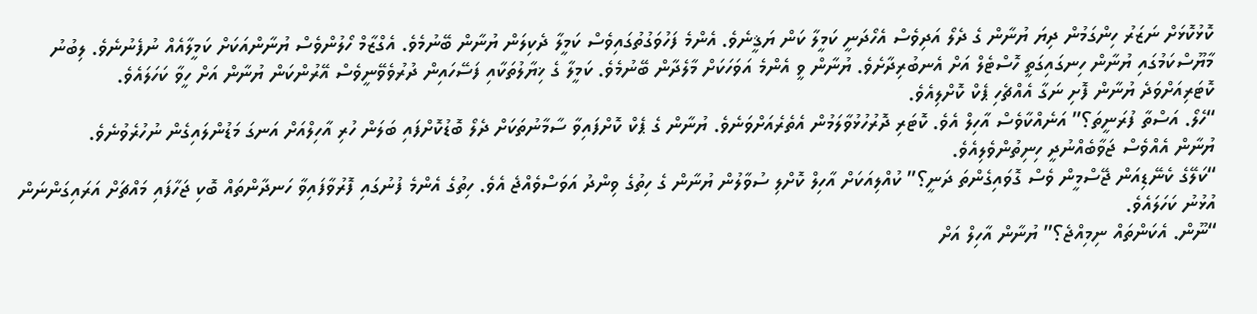ކޮޅުކޮޅަށް ނަޒަރު ހިންގަމުން ދިޔަ ޔުނާން ގެ ދެލޯ އަދިވެސް އެހޯދަނީ ކަމީލާ ކަން ޔަޤީނެވެ. އެންމެ ފަހުވަގުތުގައިވެސް ކަމީލާ ދެކިލަން ޔުނާން ބޭނުމެވެ. އެގްޒާމް ހޯލުންވެސް ޔުނާންއަކަށް ކަމީލާއެއް ނުފެނުނެވެ. ލިބުނު މާޔޫސްކަމުގައި ޔުނާން ހިނގައިގަތީ ހޮސްޓެލް އަށް އެނބުރިދާށެވެ. ޔުނާން ވީ އެންމެ އަވަހަކަށް މާލެދާން ބޭނުމެވެ. ކަމީލާ ގެ ޚިޔާލުތަކާއި ފަސޭހައިން ދުރުވެވޭނީވެސް އޭރުންކަން ޔުނާން އަށް ހީވާ ކަހަލައެވެ.
ކޮޓަރިއަށްވަދެ ޔުނާން ފޮށި ނަގާ އެއްޗެހި ޕެކް ކޮށްލިއެވެ.
“ހެލޯ. އަސްތާ ފުރަނީތަ؟” އަނެއްކާވެސް އާހިލް އެވެ. ކޮޓަރި ދޮރުހުޅުވާލަމުން އެތެރެއަށްވަނެވެ. ޔުނާން ގެ ޕެކް ކޮށްފައިވާ ސާމާނުތަކަށް ދެލޯ ބޮޑުކޮށްފައި ބަލަން ހުރި އާހިލްއަށް އަނގަ މަޑުންލައިގެން ނުހުރެވުނެވެ.
ޔުނާން އެއްވެސް ޖަވާބެއްނުދީ ހިނިތުންވެލިއެވެ.
“ކަލޭގެ ކެނޭޑިއަން ޖޭސްމީން ވެސް ގޮވައިގެންތަ ދަނީ؟” ކުއްލިއަކަށް އާހިލް ކޮށްލި ސުވާލުން ޔުނާން ގެ ހިތުގެ ވިންދު އަވަސްވެއްޖެ އެވެ. ހިތުގެ އެންމެ ފުނުގައި ފޮރުވާފައިވާ ހަނދާންތައް ބޮކި ޖަހާފައި މައްޗަށް އަރައިގަންނަން އުޅުނު ކަހަލައެވެ.
“ނޫން. އެކަންތައް ނިމިއްޖެ؟” ޔުނާން އާހިލް އަށް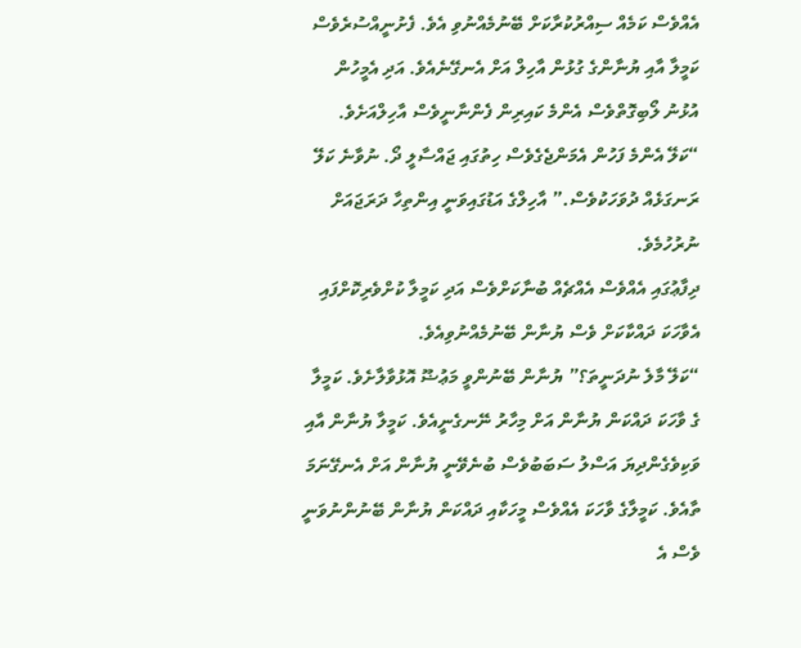އެއްވެސް ކަމެއް ސިއްރުކުރާކަށް ބޭނުމެއްނުވި އެވެ. ފެށުނީއްސުރެވެސް ކަމީލާ އާއި ޔުނާންގެ ގުޅުން އާހިލް އަށް އެނގޭނެއެވެ. އަދި އެމީހުން އުޅުނު ލޯބިގޮތްވެސް އެންމެ ކައިރިން ފެންނާނީވެސް އާހިލްއަށެވެ.
“ކަލޭ އެންމެ ފަހުން އެމަންޖެގެވެސް ހިތުގައި ޖައްސާލީ ދޯ. ނުވާނެ ކަލޭ ރަނގަޅެއް ދުވަހަކުވެސް.” އާހިލްގެ އަޑުގައިވަނީ އިންތިހާ ދަރަޖައަށް ނުރުހުމެވެ.
ދިފާޢުގައި އެއްވެސް އެއްޗެއް ބުނާކަށްވެސް އަދި ކަމީލާ ކުށްވެރިކޮށްފައި އެވާހަކަ ދައްކާކަށް ވެސް ޔުނާން ބޭނުމެއްނުވިއެވެ.
“ކަލޭ މާލެ ނުދަނީތަ؟” ޔުނާން ބޭނުންވީ މަޢުޟޫ އޮޅުވާލާށެވެ. ކަމީލާ ގެ ވާހަކަ ދައްކަން ޔުނާން އަށް މިހާރު ނޭނގެނީއެވެ. ކަމީލާ ޔުނާން އާއި ވަކިވެގެންދިޔަ އަސްލު ސަބަބުވެސް ބުނެވޭނީ ޔުނާން އަށް އެނގޭނަމަ ތާއެވެ. ކަމީލާގެ ވާހަކަ އެއްވެސް މީހަކާއި ދައްކަން ޔުނާން ބޭނުންނުވަނީ ވެސް އެ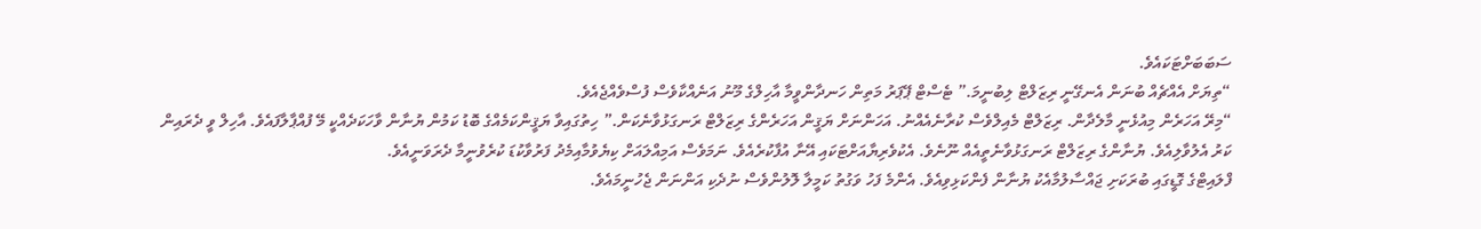ސަބަބަށްޓަކައެވެ.
“ތިޔަށް އެއްޗެއް ބުނަން އެނގޭނީ ރިޒަލްޓް ލިބުނީމަ.” ޓެސްޓް ޕޭޕަރު މަތިން ހަނދާންވީމާ އާހިލްގެ މޫނު އަނެއްކާވެސް ފުސްވެއްޖެއެވެ.
“މިރޭ އަހަރެން މިއުޅެނީ މާލެދާން. ރިޒަލްޓް މެއިލްވެސް ކުރާނެއެއްނު. އަހަންނަށް ޔަޤީން އަހަރެންގެ ރިޒަލްޓް ރަނގަޅުވާނެކަން.” ހިތުގައިވާ ޔަޤީންކަމެއްގެ ބޮޑު ކަމުން ޔުނާން ވާހަކަދެއްކީ މޭ ފުއްޕާލާފައެވެ. އާހިލް ވީ ދެރައިން ކަރު އެލުވާލިއެވެ. ޔުނާންގެ ރިޒަލްޓް ރަނގަޅުވާނެތީއެއް ނޫނެވެ. އެކުވެރިޔާއަށްޓަކައި އޭނާ އުފާކުރެއެވެ. ނަމަވެސް އަމިއްލައަށް ކިޔެވުމާއިމެދު ފަރުވާކުޑަ ކުރެވުނީމާ ދެރަވަނީއެވެ.
ފްލައިޓްގެ ގޮޑީގައި ބުރަކަށި ޖައްސާލުމާއެކު ޔުނާން ފެންކަޅިވިއެވެ. އެންމެ ފަހު ވަގުތު ކަމީލާ ލޮލުންވެސް ނުދެކި އަންނަން ޖެހުނީމައެވެ.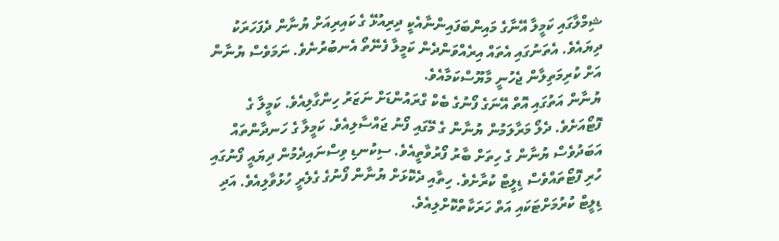ޝިމްލާގައި ކަމީލާ އޭނާގެ މައިންބަފައިންނާއެކީ ދިރިއުޅޭ ގެ ކައިރިއަށް ޔުނާން ދެފަހަރަކު ދިޔައެވެ. އެތަނުގައި އެތައް އިރެއްވަންދެން ކަމީލާ ފެނޭތޯ އެނބުރުނެވެ. ނަމަވެސް ޔުނާން އަށް ކުރިމަތިލާން ޖެހުނީ މާޔޫސްކަމާއެވެ.
ޔުނާން އަތުގައި އޮތް އޭނަގެ ފޯނުގެ ބެކް ގްރައުންޑަށް ނަޒަރު ހިންގާލިއެވެ. ކަމީލާ ގެ ފޮޓޯއަށެވެ. ދެލޯ މަރާލަމުން ޔުނާން ގެ މޭގައި ފޯނު ޖައްސާލިއެވެ. ކަމީލާ ގެ ހަނދާންތައް އަބަދުވެސް ޔުނާން ގެ ހިތަށް ބާރު ފޯރުވާތީއެވެ. ސިކުނޑި ވިސްނައިދެމުން ދިޔައީ ފޯނުގައި ހުރި ފޮޓޯތައްވެސް ޑިލީޓް ކުރާށެވެ. ހިތާއި ދެކޮޅަށް ޔުނާން ފޯނުގެ ގެލެރީ ހުޅުވާލިއެވެ. އަދި ޑިލީޓް ކުރުމަށްޓަކައި އަތް ހަރަކާތްކޮށްލިއެވެ.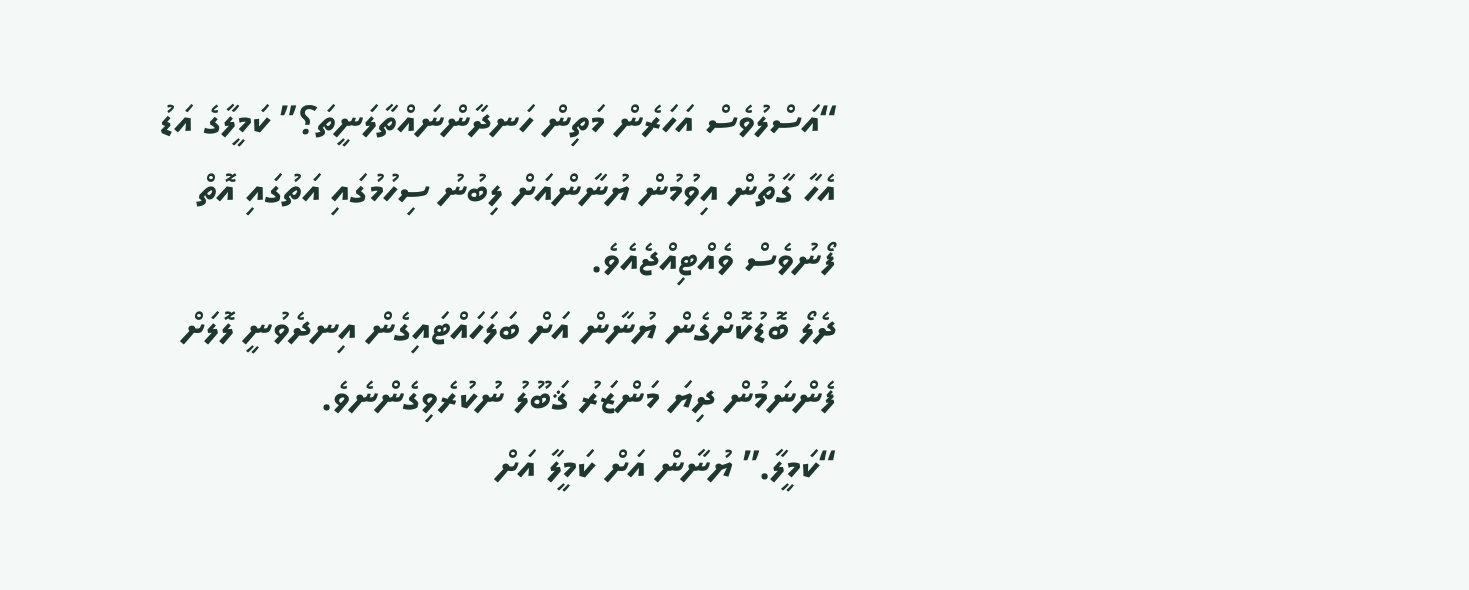“އަސްލުވެސް އަހަރެން މަތިން ހަނދާންނައްތާލަނީތަ؟” ކަމީލާގެ އަޑު އެހާ ގާތުން އިވުމުން ޔުނާންއަށް ލިބުނު ސިހުމުގައި އަތުގައި އޮތް ފޯނުވެސް ވެއްޓިއްޖެއެވެ.
ދެލޯ ބޮޑުކޮށްގެން ޔުނާން އަށް ބަލަހައްޓައިގެން އިނދެވުނީ ލޮލަށް ފެންނަމުން ދިޔަ މަންޒަރު ޤަބޫލު ނުކުރެވިގެންނެވެ.
“ކަމީލާ.” ޔުނާން އަށް ކަމީލާ އަށް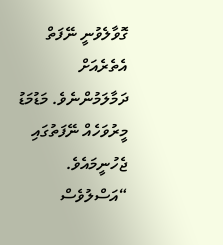ގޮވާލެވުނީ ނޭފަތް އެތެރެއަށް ދަމާލަމުންނެވެ. މަޑުމަޑު މީރުވަހެއް ނޭފަތުގައި ޖެހުނީމައެވެ.
“އަސްލުވެސް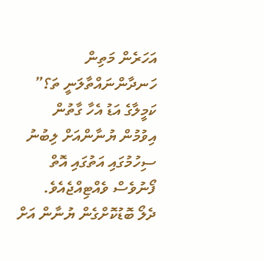އަހަރެން މަތިން ހަނދާންނައްތާލަނީ ތަ؟” ކަމީލާގެ އަޑު އެހާ ގާތުން އިވުމުން ޔުނާންއަށް ލިބުނު ސިހުމުގައި އަތުގައި އޮތް ފޯނުވެސް ވެއްޓިއްޖެއެވެ.
ދެލޯ ބޮޑުކޮށްގެން ޔުނާން އަށް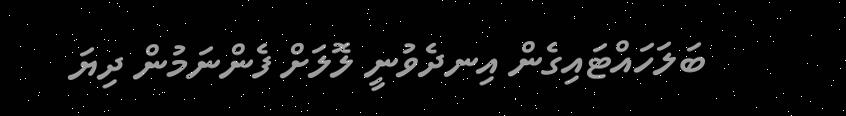ބަލަހައްޓައިގެން އިނދެވުނީ ލޮލަށް ފެންނަމުން ދިޔަ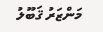މަންޒަރު ޤަބޫލު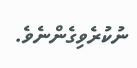ނުކުރެވިގެންނެވެ.